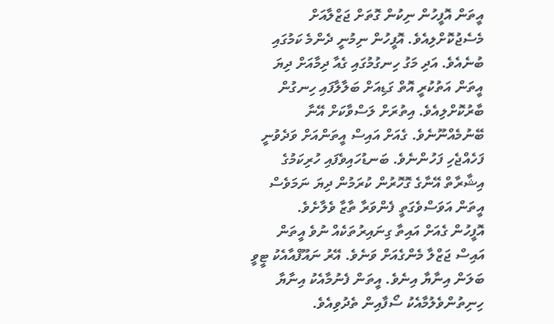އީތަން އޮފީހުން ނިކުން ގޮތަށް ޖަޒްލާއަށް މެސެޖުކޮށްލިއެވެ. އޮފީހުން ނިމުނީ ދެންމެ ކަމުގައި ބުނެއެވެ. އަދި މަގު ހިނގުމުގައި ގެއާ ދިމާއަށް ދިޔަ އީތަން އަތުކުރީ އޮތް ގަޑިއަށް ބަލާލާފައި ހިނގުން ބާރުކޮށްލިއެވެ. އިތުރަށް ލަސްވާކަށް އޭނާ ބޭނުމެއްނޫނެވެ. ގެއަށް އައިސް އީތަންއަށް ވަދެވުނީ ފަހެއްޖެހި ފަހުންނެވެ. ބަނޑުހައިވެފައި ހުރިކަމުގެ އިޝާރާތް އޭނާގެ ގޮހޮރުން ކުރަމުން ދިޔަ ނަމަވެސް އީތަން އަވަސްވެގަތީ ފެންވަރާ ތާޒާ ވެލާށެވެ.
އޮފީހުން ގެއަށް އައިތާ ގިނައިރުތަކެއް ނުވެ އީތަން އައިސް ޖަޒްލާ މެންގެއަށް ވަނެވެ. އޭރު ނައޫފްއާއެކު ޓީވީ ބަލަން އިނާޔާ އިނެވެ. އީތަން ފެނުމާއެކު އިނާޔާ ހިނިތުންވެލުމާއެކު ސޯފާއިން ތެދުވިއެވެ.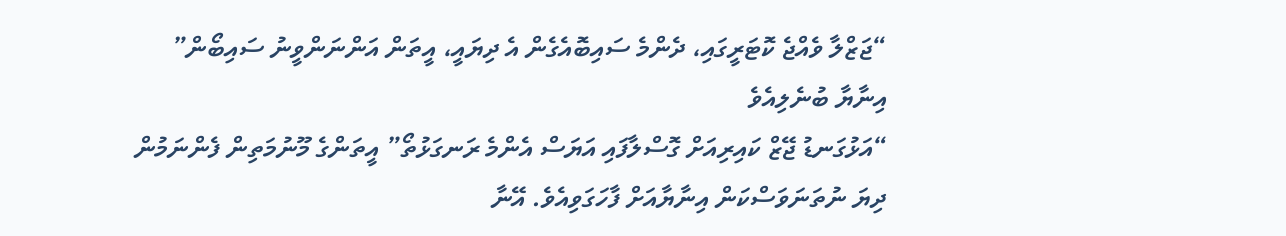“ޖަޒްލާ ވެއްޖެ ކޮޓަރީގައި، ދެންމެ ސައިބޮއެގެން އެ ދިޔައީ، އީތަން އަންނަންވީނު ސައިބޯން” އިނާޔާ ބުނެލިއެވެ
“އަޅުގަނޑު ޖޭޒް ކައިރިއަށް ގޮސްލާފައި އަޔަސް އެންމެ ރަނގަޅުތޯ” އީތަންގެ މޫނުމަތިން ފެންނަމުން ދިޔަ ނުތަނަވަސްކަން އިނާޔާއަށް ފާހަގަވިއެވެ. އޭނާ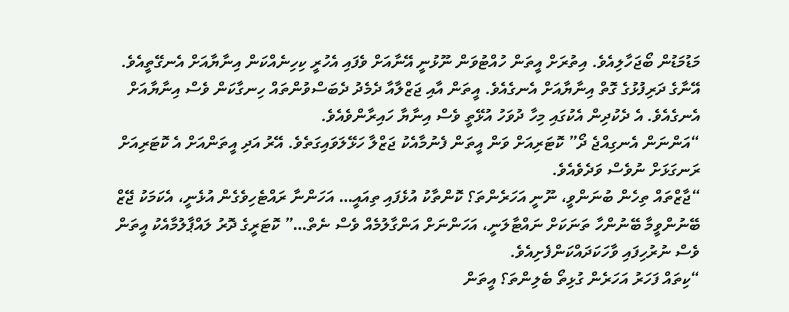މަޑުމަޑުން ބޯޖަހާލިއެވެ. އިތުރަށް އީތަން ހުއްޓުވަން ނޫޅުނީ އޭނާއަށް ވެފައި އެހުރީ ކިހިނެއްކަން އިނާޔާއަށް އެނގޭތީއެވެ. އޭނާގެ ދަރިފުޅުގެ ގޮތް އިނާޔާއަށް އެނގެއެވެ. އީތަން އާއި ޖަޒްލާއާ ދެމެދު ދެބަސްވުންތައް ހިނގާކަން ވެސް އިނާޔާއަށް އެނގެއެވެ. އެ ދެކުދިން އެކުގައި މިހާ ދުވަހު އުޅޭތީ ވެސް އިނާޔާ ހައިރާންވެއެވެ.
“އަންނަން އެނގިއްޖެ ދޯ” ކޮޓަރިއަށް ވަން އީތަން ފެނުމާއެކު ޖަޒްލާ ހަޅޭލަވައިގަތެވެ. އޭރު އަދި އީތަންއަށް އެ ކޮޓަރިއަށް ރަނގަޅަށް ނުވެސް ވަދެވެއެވެ.
“ޖާޒްތައް ތިހެން ބުނަންވީ، ނޫނީ އަހަރެންތަ؟ ކޮންތާކު އުޅެފައި ތިއައީ… އަހަންނާ ރައްޓެހިވެގެން އުޅެނީ، އެކަމަކު ޖޭޒް ބޭނުންވީމާ ބޭނުންހާ ތަނަކަށް ނައްޓާލަނީ، އަހަންނަށް އަންގާލުމެއް ވެސް ނެތް…” ކޮޓަރީގެ ދޮރު ލައްޕާލުމާއެކު އީތަން ވެސް ނުރުހިފައި ވާހަކަދައްކަންފެށިއެވެ.
“ކިތައް ފަހަރު އަހަރެން ގުޅިތޯ ބެލިންތަ؟ އީތަން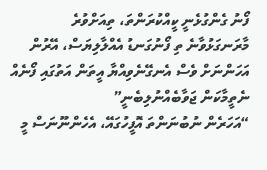ފޯނު ގެންގުޅެނީ ކީއްކުރަންތަ، ތިއަށްވުރެ މާރަނގަޅުވާނެ ތި ފޯނުގަނޑު އެއްލާލިޔަސް، އޭރުން އަހަންނަށް ވެސް އެނގޭނެވިއްޔާ އީތަން އަތުގައި ފޯނެއް ނެތީމާކަން ޖަވާބެއްނުލިބެނީ”
“އަހަރެން ނުބުނަންތަ އޮފީހުގައޭ، އެހެންނޫނަސް މީ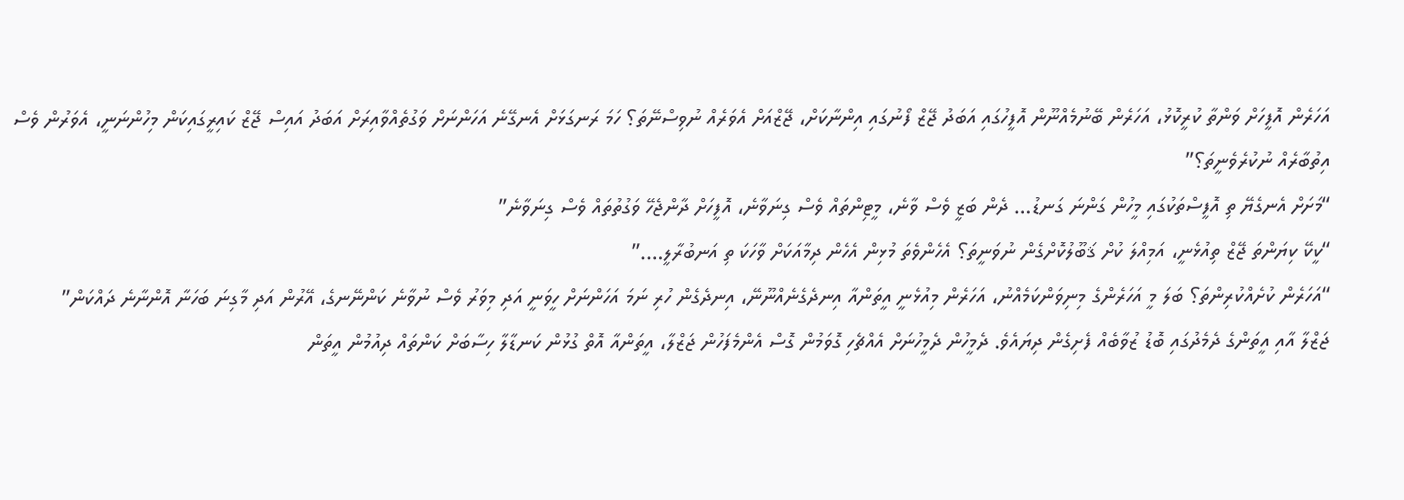އަހަރެން އޮފީހަށް ވަންތާ ކުރީކޮޅު، އަހަރެން ބޭނުމެއްނޫން އޮފީހުގައި އަބަދު ޖޭޒް ފޯނުގައި އިންނާކަށް، ޖޭޒްއަށް އެވަރެއް ނުވިސްނޭތަ؟ ހަމަ ރަނގަޅަށް އެނގޭނެ އަހަންނަށް ވަގުތެއްވާއިރަށް އަބަދު އައިސް ޖޭޒް ކައިރީގައިކަން މިހުންނަނީ، އެވަރުން ވެސް އިތުބާރެއް ނުކުރެވެނީތަ؟”
“މަށަށް އެނގެޔޭ ތި އޮފީސްތަކުގައި މީހުން ގަންނަ ގަނޑު… ދެން ބަޒީ ވެސް ވާނެ، މީޓިންތައް ވެސް ގިނަވާނެ، އޮފީހަށް ދާންޖެހޭ ވަގުތުތައް ވެސް ގިނަވާނެ”
“ކީކޭ ކިޔަންތަ ޖޭޒް ތިއުޅެނީ، އަމިއްލަ ކުށް ޤަބޫލުކޮށްގެން ނުވަނީތަ؟ އެހެންވެތަ މުޅިން އެހެން ދިމާއަކަށް ވާހަކަ ތި އަނބުރާލީ….”
“އަހަރެން ކުށެއްކުރިންތަ؟ ބަލަ މީ އަހަރެންގެ މިނިވަންކަމެއްނު، އަހަރެން މިއުޅެނީ އީތަންއާ އިނދެގެނެއްނޫނޭ، އިނދެގެން ހުރި ނަމަ އަހަންނަށް ހީވަނީ އަދި މިވަރު ވެސް ނުވާނެ ކަންނޭނގެ، އޭރުން އަދި މާގިނަ ބަހަނާ އޮންނާނެ ދައްކަން”
ޖަޒްލާ އާއި އީތަންގެ ދެމެދުގައި ބޮޑު ޒުވާބެއް ފެށިގެން ދިޔައެވެ. ދެމީހުން ދެމީހުނަށް އެއްޗެހި ގޮވަމުން ގޮސް އެންމެފަހުން ޖަޒްލާ، އީތަންއާ އޮތް ގުޅުން ކަނޑާލާ ހިސާބަށް ކަންތައް ދިއުމުން އީތަން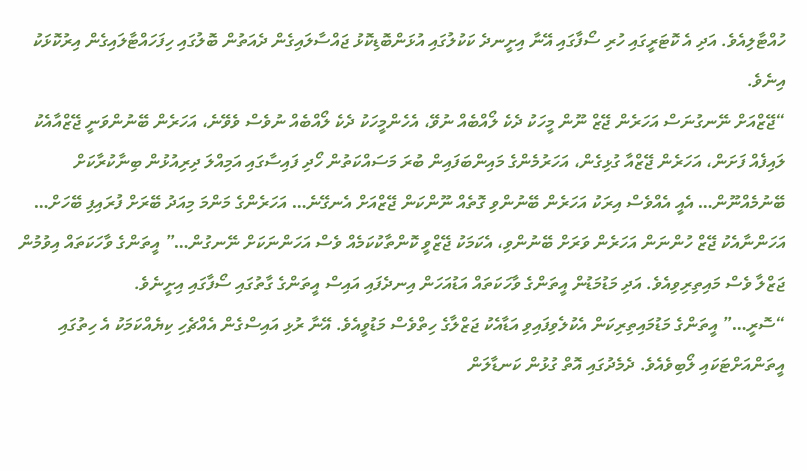ހުއްޓާލިއެވެ. އަދި އެ ކޮޓަރީގައި ހުރި ސޯފާގައި އޭނާ އިށީނދެ ކަކުލުގައި އުޅަންބޮޑިކޮޅު ޖައްސާލައިގެން ދެއަތުން ބޮލުގައި ހިފަހައްޓާލައިގެން އިރުކޮޅަކު އިނެވެ.
“ޖޭޒްއަށް ނޭނގުނަސް އަހަރެން ޖޭޒް ނޫން މީހަކު ދެކެ ލޯއްބެއް ނުވޭ، އެހެންމީހަކު ދެކެ ލޯއްބެއް ނުވެސް ވެވޭނެ، އަހަރެން ބޭނުންވަނީ ޖޭޒްއާއެކު ލައިފެއް ފަށަން، އަހަރެން ޖޭޒްއާ ގުޅިގެން، އަހަރުމެންގެ މައިންބަފައިން ބުރަ މަސައްކަތުން ހޯދި ފައިސާގައި އަމިއްލަ ދިރިއުޅުން ބިނާކުރާކަށް ބޭނުމެއްނޫން… އެއީ އެއްވެސް އިރަކު އަހަރެން ބޭނުންވި ގޮތެއް ނޫންކަން ޖޭޒްއަށް އެނގޭނެ… އަހަރެންގެ މަންމަ މިއަދު ބޭރަށް ފުރައިފި ބޭހަށް… އަހަންނާއެކު ޖޭޒް ހުންނަން އަހަރެން ވަރަށް ބޭނުންވި، އެކަމަކު ޖޭޒްވީ ކޮންތާކުކަމެއް ވެސް އަހަންނަކަށް ނޭނގުން…” އީތަންގެ ވާހަކަތައް އިވުމުން ޖަޒްލާ ވެސް މައިތިރިވިއެވެ. އަދި މަޑުމަޑުން އީތަންގެ ވާހަކަތައް އަޑުއަހަން އިނދެފައި އައިސް އީތަންގެ ގާތުގައި ސޯފާގައި އިށީނެވެ.
“ސޮރީ…” އީތަންގެ މަޑުމައިތިރިކަން އެކުލެވިފައިވި އަޑާއެކު ޖަޒްލާގެ ހިތްވެސް މަޑުވީއެވެ. އޭނާ ރުޅި އައިސްގެން އެއްޗެހި ކިޔެއްކަމަކު އެ ހިތުގައި އީތަންއަށްޓަކައި ލޯބިވެއެވެ. ދެމެދުގައި އޮތް ގުޅުން ކަނޑާލަން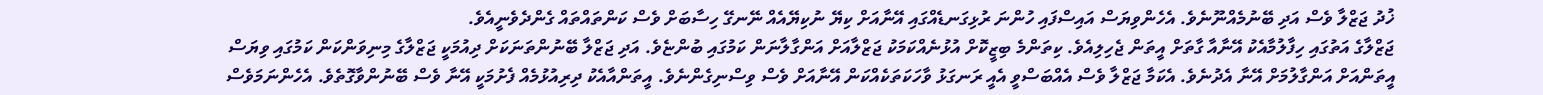ޚުދު ޖަޒްލާ ވެސް އަދި ބޭނުމެއްނޫނެވެ. އެހެންވިޔަސް އައިސްފައި ހުންނަ ރުޅިގަނޑެއްގައި އޭނާއަށް ކިޔޭ ނުކިޔޭއެއް ނޭނގޭ ހިސާބަށް ވެސް ކަންތައްތައް ގެންދެވެނީއެވެ.
ޖަޒްލާގެ އަތުގައި ހިފާލުމާއެކު އޭނާއާ ގާތަށް އީތަން ޖެހިލިއެވެ. ކިތަންމެ ބިޒީކޮށް އުޅުނެއްކަމަކު ޖަޒްލާއަށް އަންގާލާނަން ކަމުގައި ބުންޏެވެ. އަދި ޖަޒްލާ ބޭނުންތަނަކަށް ދިއުމަކީ ޖަޒްލާގެ މިނިވަންކަން ކަމުގައި ވިޔަސް އީތަންއަށް އަންގާލުމަށް އޭނާ އެދުނެވެ. އެކަމާ ޖަޒްލާ ވެސް އެއްބަސްވީ އެއީ ރަނގަޅު ވާހަކަތަކެއްކަން އޭނާއަށް ވެސް ވިސްނިގެންނެވެ. އީތަންއާއެކު ދިރިއުޅުމެއް ފެށުމަކީ އޭނާ ވެސް ބޭނުންވާގޮތެވެ. އެހެންނަމަވެސް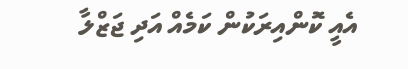އެއީ ކޮންއިރަކުން ކަމެއް އަދި ޖަޒްލާ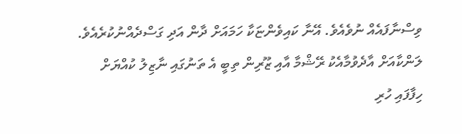ވިސްނާފައެއް ނުވެއެވެ. އޭނާ ކައިވެންޏަކާ ހަމައަށް ދާން އަދި ގަސްދެއްނުކުރެއެވެ.
ލަންކާއަށް އާދެވުމާއެކު ރޭޝްމާ އާއި ޒޫރިން ތިބީ އެ ތަނުގައި ނާޒިލު ކުއްޔަށް ހިފާފައި ހުރި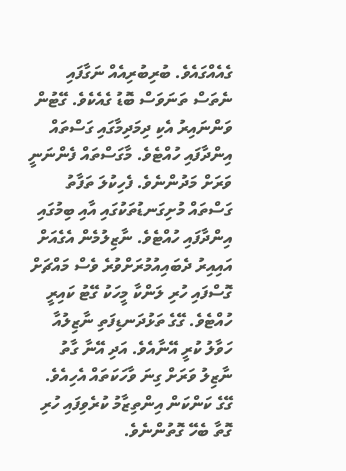ގެއެއްގައެވެ. ބުރިބުރިއެއް ނަގާފައި ނެތަސް ތަނަވަސް ބޮޑު ގެއެކެވެ. ގޭޓުން ވަންނައިރު އެކި ދިމަދިމާގައި ގަސްތައް އިންދާފައި ހުއްޓެވެ. މާގަސްތައް ފެންނަނީ ވަރަށް މަދުންނެވެ. ފެހިކުލަ ތަފާތު ގަސްތައް މުށިގަނޑުތަކުގައި އާއި ބިމުގައި އިންދާފައި ހުއްޓެވެ. ނާޒިލުމެން އެގެއަށް އައިއިރު ދެބައިއުމުރަށްވުރެ ވެސް މައްޗަށް ގޮސްފައި ހުރި ލަންކާ މީހަކު ގޭޓު ކައިރީ ހުއްޓެވެ. ގޭގެ ތަޅުދަނޑިފަތި ނާޒިލުއާ ހަވާލު ކުރީ އޭނާއެވެ. އަދި އޭނާ ގާތު ނާޒިލު ވަރަށް ގިނަ ވާހަކަތައް އެހިއެވެ. ގޭގެ ކަންކަން އިންތިޒާމު ކުރެވިފައި ހުރި ގޮތާ ބެހޭ ގޮތުންނެވެ.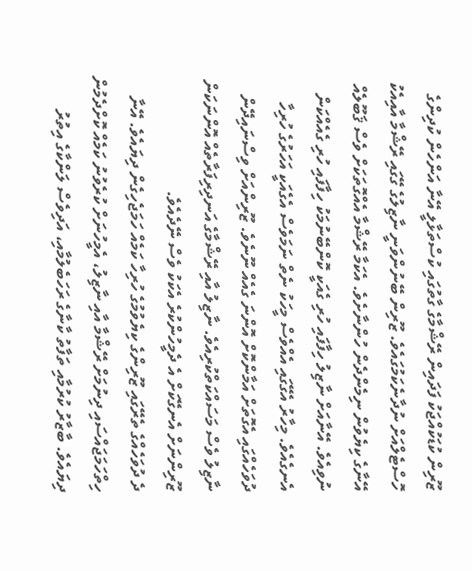ޒޫރިން ކުޑަކުއްޖަކު ފަދައިން ރޭޝްމާގެ ގާތުގައި ކުސްތަޅާލީ އޭނާ އަންހެން ކުދިންގެ ހޮސްޓެލްއަށް ނުދާނެކަމުގައެވެ. ޒޫރިން ބޭނުންވަނީ ނާޒިލުގެ ގޭގައި ރޭޝްމާ އާއިއެކު އޭނާގެ ކިޔެވުން ނިމެންދެން ހުންނާށެވެ. އެކަމާ ރޭޝްމާ އެއްގޮތަކަށް ވެސް ޤަބޫލެއް ނުވިއެވެ. އޭނާއަށް ނާޒިލު ހިފާފައި ހުރި ގެއަކީ ކޮންބޭނުމަކު ހިފާފައި ހުރި ގެއެއްކަން އެނގެއެވެ. މިހާރު އެގޭގައި އެއްވެސް މީހަކު ނެތް ނަމަވެސް އެގެއަކީ އަހަރުގެ ހުރިހާ ދުވަހެއްގައި އެގޮތަށް އަމާންކޮށް އޮންނަ ގެއެއް ނޫނެވެ. ޒޫރިންއަށް ވިސްނައިދޭން ނާޒިލު ވެސް މަސައްކަތްކުރިއެވެ. ނާޒިލު އާއި ރޭޝްމާގެ އަނދިރިފަރާތެއް އޮންނަކަން ޒޫރިންނަށް އެނގޭކަށް އެ ދެމީހުންކުރެ އެކަކު ވެސް ނޭދެއެވެ.
ދެ ދުވަހެއްގެ ތެރޭގައި ޒޫރިންގެ ކިޔެވުމުގެ ހުރިހާ ކަމެއް ހަމަޖެހިގެން ދިޔައެވެ. އޭނާ ހިތްހަމަޖައްސައި ދިނުމަށް ރޭޝްމާ އާއި ނާޒިލު، އެމީހުނަށް ކުރެވުނު ކަމެއް ކޮށްދެމުން ދިޔައެވެ. ބާޒާރު ކުރުމާއި ތަފާތު ކާނާގެ ރަހަބެލުމާއި، އަދިވެސް ލަންކާގެ އިތުރު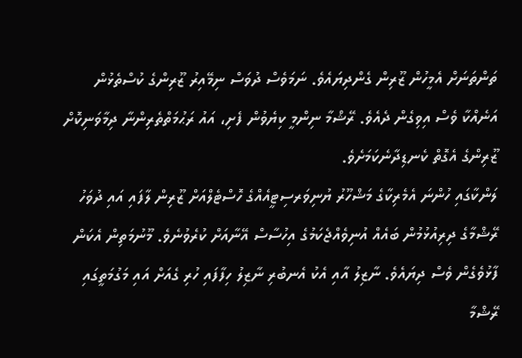ތަންތަނަށް އެމީހުން ޒޫރިން ގެންދިޔައެވެ. ނަމަވެސް ދުވަސް ނިމޭއިރު ޒޫރިންގެ ކުސްތެޅުން އަނެއްކާ ވެސް އިވިގެން ދެއެވެ. ރޭޝްމާ ނިންމީ ކިޔެވުން ފެށި، އައު ރަޙުމަތްތެރިންނާ ދިމާވަނިކޮށް ޒޫރިންގެ އެގޮތް ކެނޑިދާނެކަމަށެވެ.
ލަންކާގައި ހުންނަ އެމެރިކާގެ މަޝްހޫރު ޔުނިވަރސިޓީއެއްގެ ހޮސްޓެލްއަށް ޒޫރިން ލާފައި އައި ދުވަހު ރޭޝްމާގެ ދިރިއުޅުމުން ބައެއް އުނިވެއްޖެކަމުގެ އިހުސާސް އޭނާއަށް ކުރެވުނެވެ. މޫނުމަތިން އެކަން ފާޅުވެގެން ވެސް ދިޔައެވެ. ނާޒިލު އާއި އެކު އެނބުރި ނާޒިލު ހިފާފައި ހުރި ގެއަށް އައި މަގުމަތީގައި ރޭޝްމާ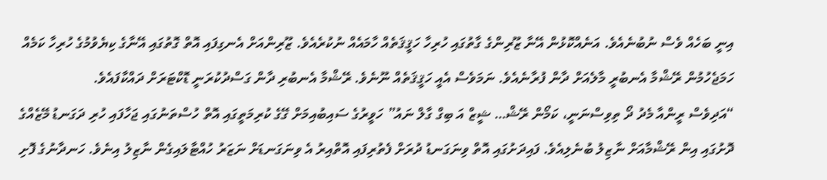އިނީ ބަހެއް ވެސް ނުބުނެއެވެ. އަނެއްކޮޅުން އޭނާ ޒޫރިންގެ ގާތުގައި ހުރިހާ ހަޤީޤަތެއް ހާމައެއް ނުކުރެއެވެ. ޒޫރިންއަށް އެނގިފައި އޮތް ގޮތުގައި އޭނާގެ ކިޔެވުމުގެ ހުރިހާ ކަމެއް ހަމަޖެހުމުން ރޭޝްމާ އެނބުރީ މާލެއަށް ދާން ފުރާނެއެވެ. ނަމަވެސް އެއީ ހަޤީޤަތެއް ނޫނެވެ. ރޭޝްމާ އެނބުރި ދާން ގަސްދުކުރަނީ ޑޮކްޓަރަށް ދައްކާފައެވެ.
“އަދިވެސް ރީންއާ މެދު ދޯ ތިވިސްނަނީ، ކަމޯން ރޭޝް… ޝީޒް އަ ބިގް ގާލް ނައު” ހަވީރުގެ ސައިބުއިމަށް ގޭގެ ކުރިމަތީގައި އޮތް ހުސްތަނުގައި ޖަހާފައި ހުރި ދަގަނޑު މޭޒެއްގެ ދޮށުގައި އިން ރޭޝްމާއަށް ނާޒިލު ބުނެލިއެވެ. ފައިދަށުގައި އޮތް ވިނަގަނޑު ދުރަށް ފެތުރިފައި އޮތްއިރު އެ ވިނަގަނޑަށް ނަޒަރު ހުއްޓާލައިގެން ނާޒިލު އިނެވެ. ހަނދާނުގެ ފޮށި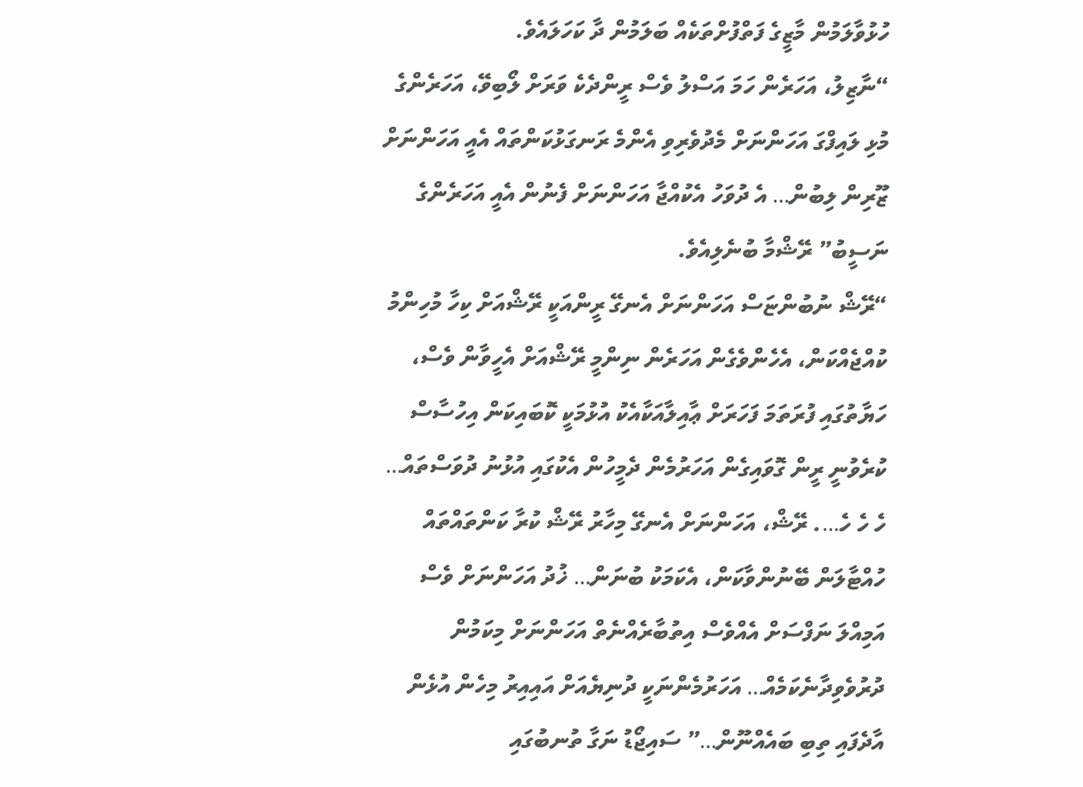ހުޅުވާލަމުން މާޒީގެ ފަތްފުށްތަކެއް ބަލަމުން ދާ ކަހަލައެވެ.
“ނާޒިލު، އަހަރެން ހަމަ އަސްލު ވެސް ރީންދެކެ ވަރަށް ލޯބިވޭ، އަހަރެންގެ މުޅި ލައިފްގަ އަހަންނަށް މެދުވެރިވި އެންމެ ރަނގަޅުކަންތައް އެއީ އަހަންނަށް ޒޫރިން ލިބުން… އެ ދުވަހު އެކުއްޖާ އަހަންނަށް ފެނުން އެއީ އަހަރެންގެ ނަސީބު” ރޭޝްމާ ބުނެލިއެވެ.
“ރޭޝް ނުބުންޏަސް އަހަންނަށް އެނގޭ ރީންއަކީ ރޭޝްއަށް ކިހާ މުހިންމު ކުއްޖެއްކަން، އެހެންވެގެން އަހަރެން ނިންމީ ރޭޝްއަށް އެހީވާން ވެސް، ހަޔާތުގައި ފުރަތަމަ ފަހަރަށް ޢާއިލާއަކާއެކު އުޅުމަކީ ކޮބައިކަން އިހުސާސް ކުރެވުނީ ރީން ގޮވައިގެން އަހަރުމެން ދެމީހުން އެކުގައި އުޅުނު ދުވަސްތައް… ހެ ހެ ހެ…. ރޭޝް، އަހަންނަށް އެނގޭ މިހާރު ރޭޝް ކުރާ ކަންތައްތައް ހުއްޓާލަން ބޭނުންވާކަން، އެކަމަކު ބުނަން… ޚުދު އަހަންނަށް ވެސް އަމިއްލަ ނަފްސަށް އެއްވެސް އިތުބާރެއްނެތް އަހަންނަށް މިކަމުން ދުރުވެވިދާނެކަމެއް… އަހަރުމެންނަކީ ދުނިޔެއަށް އައިއިރު މިހެން އުޅެން އާދެފައި ތިބި ބައެއްނޫން…” ސައިޖޯޑު ނަގާ ތުނބުގައި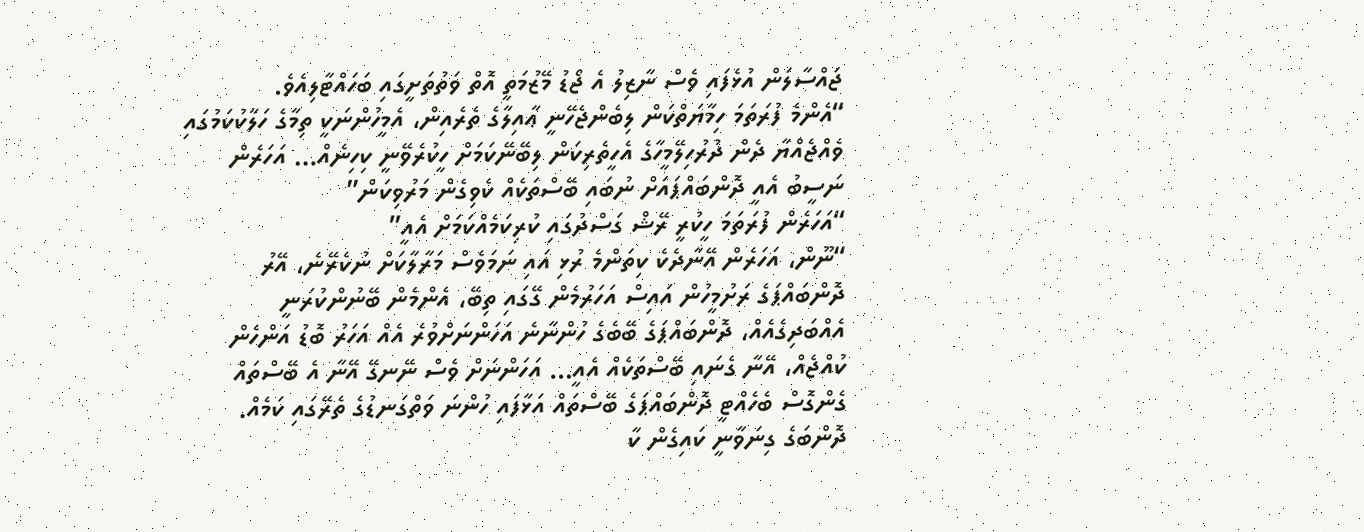ޖައްސާލަން އުޅެފައި ވެސް ނާޒިލު އެ ޖޯޑު މޭޒުމަތީ އޮތް ވަތުތަށީގައި ބަހައްޓާލިއެވެ.
“އެންމެ ފުރަތަމަ ހިމާޔަތްކަން ލިބެންޖެހޭނީ ޢާއިލާގެ ތެރެއިން، އެމީހުންނަކީ ތިމާގެ ހަލާކުކަމުގައި ވެއްޖެއްޔާ ދެން ދުރުހިލޭމީހާގެ އެހީތެރިކަން ލިބޭނޭކަމަށް ހީކުރެވޭނީ ކިހިނެއް… އަހަރެން ނަސީބު އެއީ ދޮންބައްޕައަށް ނުބައި ބޭސްތަކެއް ކެވިގެން މަރުވިކަން”
“އަހަރެން ފުރަތަމަ ހީކުރީ ރޭޝް ގަސްދުގައި ކުރިކަމެއްކަމަށް އެއީ”
“ނޫން، އަހަރެން އޭނާދެކެ ކިތަންމެ ރުޅި އައި ނަމަވެސް މަރާލާކަށް ނުކެރޭނެ، އޭރު ދޮންބައްޕަގެ ރަށުމީހުން އައިސް އަހަރުމެން ގޭގައި ތިބޭ، އެންމެން ބޭނުންކުރަނީ އެއްބަދިގެއެއް، ދޮންބައްޕަގެ ބޭބެގެ ހުންނާނެ އަހަންނަށްވުރެ އެއް އަހަރު ބޮޑު އަންހެން ކުއްޖެއް، އޭނާ ގެނައި ބޭސްތަކެއް އެއީ… އަހަންނަށް ވެސް ނޭނގޭ އޭނާ އެ ބޭސްތައް ގެންގޮސް ބެހެއްޓީ ދޮންބައްޕަގެ ބޭސްތައް އަޅާފައި ހުންނަ ވަތްގަނޑުގެ ތެރޭގައި ކަމެއް. ދޮންބަގެ ގިނަވާނީ ކައިގެން ކާ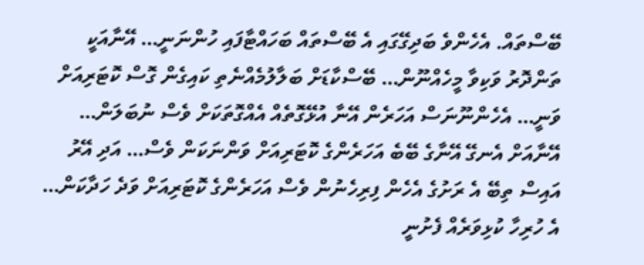ބޭސްތައް. އެހެންވެ ބަދިގޭގައި އެ ބޭސްތައް ބަހައްޓާފައި ހުންނަނީ… އޭނާއަކީ ތަންދޮރު ވަކިވާ މީހެއްނޫން… ބޭސްކާޑަށް ބަލާލުމެއްނެތި ކައިގެން ގޮސް ކޮޓަރިއަށް ވަނީ… އެހެންނޫނަސް އަހަރެން އޭނާ އުޅޭގޮތެއް އެއްގޮތަކަށް ވެސް ނުބަލަން… އޭނާއަށް އެނގޭ އޭނާގެ ބޭބެ އަހަރެންގެ ކޮޓަރިއަށް ވަންނަކަން ވެސް… އަދި އޭރު އައިސް ތިބޭ އެ ރަށުގެ އެހެން ފިރިހެނުން ވެސް އަހަރެންގެ ކޮޓަރިއަށް ވަދެ ހަދާކަން… އެ ހުރިހާ ކުޅިވަރެއް ފެށުނީ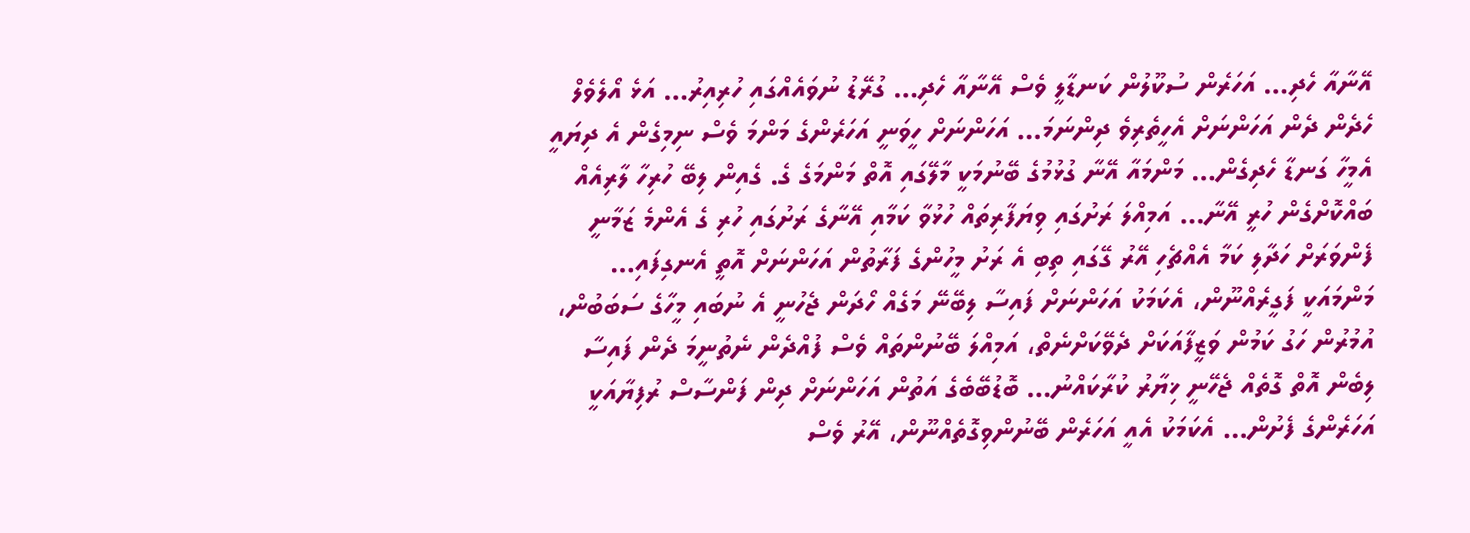އޭނާއާ ހެދި… އަހަރެން ސުކޫލުން ކަނޑާލީ ވެސް އޭނާއާ ހެދި… ގުރޭޑު ނުވައެއްގައި ހުރިއިރު… އަޅެ އޯލެވެލް ހެދެން ދެން އަހަންނަށް އެހީތެރިވެ ދިންނަމަ… އަހަންނަށް ހީވަނީ އަހަރެންގެ މަންމަ ވެސް ނިމިގެން އެ ދިޔައީ އެމީހާ ގަނޑާ ހެދިގެން… މަންމައާ އޭނާ ގުޅުމުގެ ބޭނުމަކީ މާލޭގައި އޮތް މަންމަގެ ގެ. ގެއިން ލިބޭ ހުރިހާ ލާރިއެއް ބައްކޮށްގެން ހުރީ އޭނާ… އަމިއްލަ ރަށުގައި ވިޔަފާރިތައް ހުޅުވާ ކަމާއި އޭނާގެ ރަށުގައި ހުރި ގެ އެންމެ ޒަމާނީ ފެންވަރަށް ހަދާލި ކަމާ އެއްޗެހި އޭރު ގޭގައި ތިބި އެ ރަށު މީހުންގެ ފަރާތުން އަހަންނަށް އޮތީ އެނގިފައި… މަންމައަކީ ފަގީރެއްނޫން، އެކަމަކު އަހަންނަށް ފައިސާ ލިބޭނޭ މަގެއް ހޯދަން ޖެހުނީ އެ ނުބައި މީހާގެ ސަބަބުން، އުމުރުން ހަގު ކަމުން ވަޒީފާއަކަށް ދެވޭކަށްނެތް، އަމިއްލަ ބޭނުންތައް ވެސް ފުއްދެން ނެތުނީމަ ދެން ފައިސާ ލިބެން އޮތް ގޮތެއް ޖެހޭނީ ޚިޔާރު ކުރާކައްނު… ބޮޑުބޭބެގެ އަތުން އަހަންނަށް ދިން ފަންސާސް ރުފިޔާއަކީ އަހަރެންގެ ފެށުން… އެކަމަކު އެއީ އަހަރެން ބޭނުންވިގޮތެއްނޫން، އޭރު ވެސް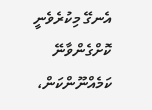އެނގޭ މިކުރެވެނީ ކޮށްގެންވާނޭ ކަމެއްނޫންކަން،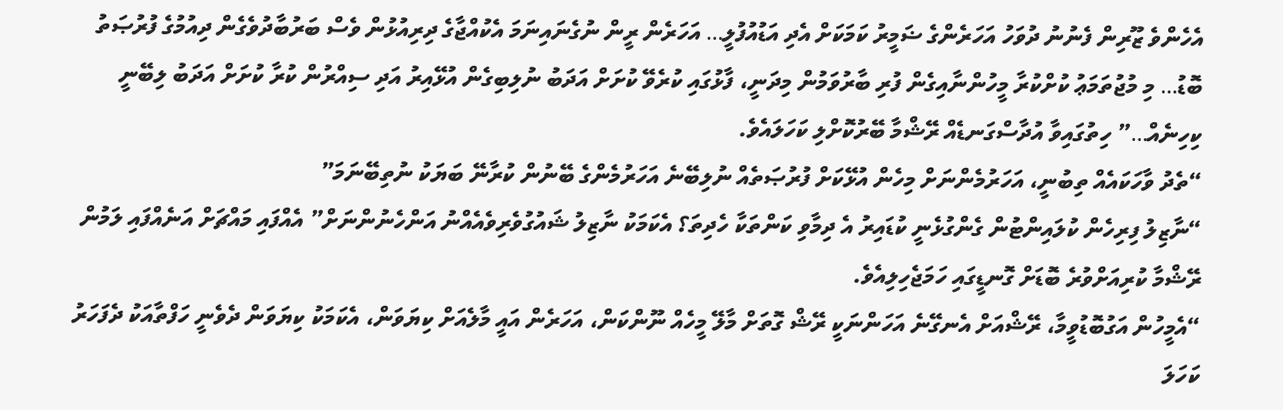އެހެންވެ ޒޫރިން ފެނުނު ދުވަހު އަހަރެންގެ ޟަމީރު ކަމަކަށް އެދި އަޑުއުފުލީ… އަހަރެން ރީން ނުގެނައިނަމަ އެކުއްޖާގެ ދިރިއުޅުން ވެސް ބަރުބާދުވެގެން ދިއުމުގެ ފުރުޞަތު ބޮޑު… މި މުޖުތަމަޢު ކުށްކުރާ މީހުންނާއިގެން ފުރި ބާރުވަމުން މިދަނީ، ފާޅުގައި ކުރެވޭ ކުށަށް އަދަބު ނުލިބިގެން އުޅޭއިރު އަދި ސިއްރުން ކުރާ ކުށަށް އަދަބު ލިބޭނީ ކިހިނެއް…” ހިތުގައިވާ އުދާސްގަނޑެއް ރޭޝްމާ ބޭރުކޮށްލި ކަހަލައެވެ.
“ތެދު ވާހަކައެއް ތިބުނީ، އަހަރުމެންނަށް މިހެން އުޅޭކަށް ފުރުޞަތެއް ނުލިބޭނެ އަހަރުމެންގެ ބޭނުން ކުރާނޭ ބަޔަކު ނުތިބޭނަމަ”
“ނާޒިލު ފިރިހެން ކުލައިންޓުން ގެންގުޅެނީ ކުޑައިރު އެ ދިމާވި ކަންތަކާ ހެދިތަ؟ އެކަމަކު ނާޒިލު ޝައުގުވެރިވެއެއްނު އަންހެނުންނަށް” އެއްފައި މައްޗަށް އަނެއްފައި ލަމުން ރޭޝްމާ ކުރިއަށްވުރެ ބޮޑަށް ގޮނޑީގައި ހަމަޖެހިލިއެވެ.
“އެމީހުން އަގުބޮޑުވީމާ، ރޭޝްއަށް އެނގޭނެ އަހަންނަކީ ރޭޝް ގޮތަށް މާލޭ މީހެއް ނޫންކަން، އަހަރެން އައީ މާލެއަށް ކިޔަވަން، އެކަމަކު ކިޔަވަން ދެވެނީ ހަފްތާއަކު ދެފަހަރު ކަހަލަ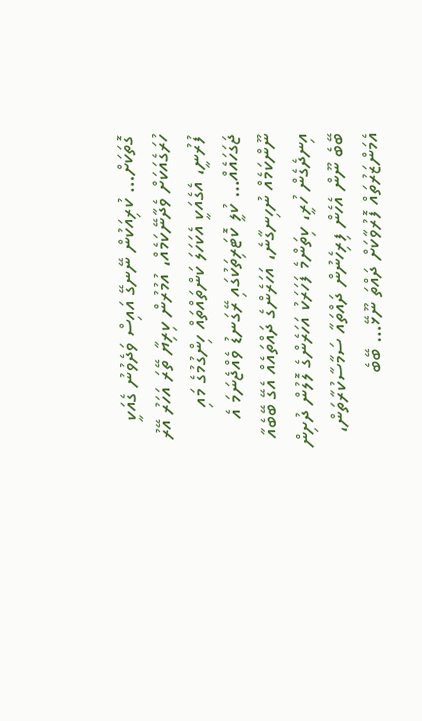ގޮތަކަށް… ކުރިއަކުން ނޭނގޭ އައިސް ވަދެވުނު ގެއަކީ ހުރަގެއަކަށް ވެދާނޭކަމެއް، އުމުރުން ކިރިޔާ ތޭރަ އަހަރު އޭރު ފުރުނީ، އެގެއަކީ އެކަހަލަ ކަންތައްތައް ހިންގުމުގެ މައި ޖަގަހައެއް… ކުލީ ކޮޓަރިތަކުގައި ރޭގަނޑު ވެއްޖެނަމަ އެ ނޫންކަމެއް ނުހިނގާނެ، އަހަރެންގެ ދައްތައެއް އެގޭ ބޭބެއާ އިނދެގެން ހުރީ، ކިތަންމެ ފަހަރަކު އަހަރެންގެ ލޮލުން ދުށިން ބޭބެ ނޫން އެހެން ފިރިހެނުން ދައްތައާ ސަމާސާކުރާތަން، އެމަންޒަރުތައް ފޮރުވާކަށް ދައްތަ ނޫޅޭ… ބޭބެ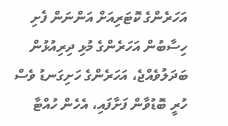އަހަރެންގެ ކޮޓަރިއަށް އަންނަން ފެށި ހިސާބުން އަހަރެންގެ މުޅި ދިރިއުޅުން ބަދަލުވެއްޖެ، އަހަރެންގެ ހަށިގަނޑު ވެސް ހުރީ ބޮޑުވާން ފަށާފައި، އެހެން ހުއްޓާ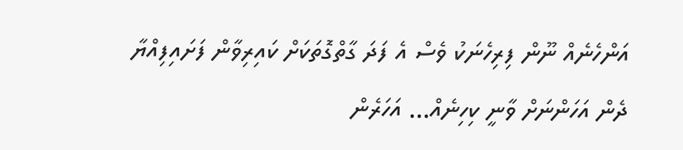އަންހެނެއް ނޫން ފިރިހެނަކު ވެސް އެ ފަދަ ގާތްގޮތަކަށް ކައިރިވާން ފަށައިފިއްޔާ ދެން އަހަންނަށް ވާނީ ކިހިނެއް… އަހަރެން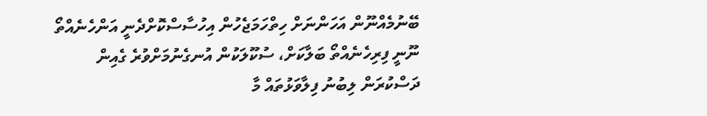ބޭނުމެއްނޫން އަހަންނަށް ހިތްހަމަޖެހުން އިހުސާސްކޮށްދެނީ އަންހެނެއްތޯ ނޫނީ ފިރިހެނެއްތޯ ބަލާކަށް، ސުކޫލަކުން އުނގެނުމަށްވުރެ ގެއިން ދަސްކުރަން ލިބުނު ފިލާވަޅުތައް މާ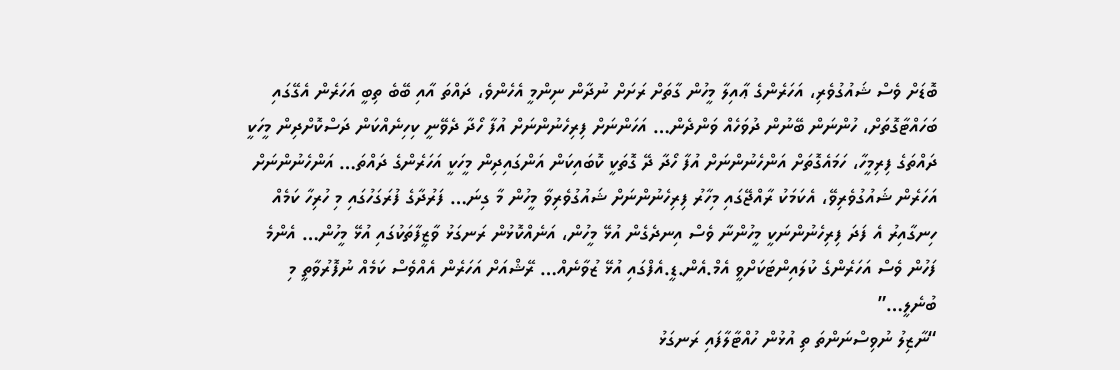ބޮޑަށް ވެސް ޝައުގުވެރި، އަހަރެންގެ ޢާއިލާ މީހުން ގާތަށް ރަށަށް ނުދާން ނިންމީ އެހެންވެ، ދައްތަ އާއި ބޭބެ ތިބީ އަހަރެން އެގޭގައި ބަހައްޓާގޮތަށް، ހުންނަން ބޭނުން ދުވަހެއް ވަންދެން… އަހަންނަށް ފިރިހެނުންނަށް އުފާ ހޯދާ ދެވޭނީ ކިހިނެއްކަން ދަސްކޮށްދިން މީހަކީ ދައްތަގެ ފިރިމީހާ، ހަމައެގޮތަށް އަންހެނުންނަށް އުފާ ހޯދާ ދޭ ގޮތަކީ ކޮބައިކަން އަންގައިދިން މީހަކީ އަހަރެންގެ ދައްތަ… އަންހެނުންނަށް އަހަރެން ޝައުގުވެރިވޭ، އެކަމަކު ރާއްޖޭގައި މިހާރު ފިރިހެނުންނަށް ޝައުގުވެރިވާ މީހުން މާ ގިނަ… ފަރުދާގެ ފުރަގަހުގައި މި ހުރިހާ ކަމެއް ހިނގާއިރު އެ ފަދަ ފިރިހެނުންނަކީ މީހުންނާ ވެސް އިނދެގެން އުޅޭ މީހުން، އަނެއްކޮޅުން ރަނގަޅު ވާޒީފާތަކުގައި އުޅޭ މީހުން… އެންމެ ފަހުން ވެސް އަހަރެންގެ ކުލައިންޓަކަށްވީ އެމް.އެން.ޑީ.އެފްގައި އުޅޭ ޒުވާނެއް… ރޭޝްއަށް އަހަރެން އެއްވެސް ކަމެއް ނުފޮރުވާތީ މި ބުނެލީ…”
“ނާޒިލު ނުވިސްނަންތަ ތި އުޅުން ހުއްޓާލާފައި ރަނގަޅު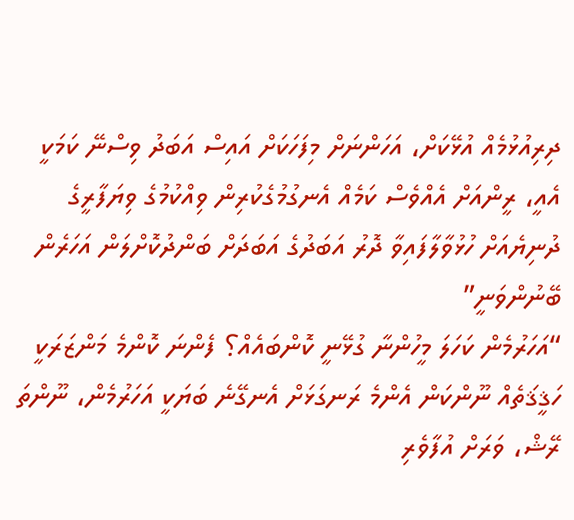ދިރިއުޅުމެއް އުޅޭކަށް، އަހަންނަށް މިފަހަކަށް އައިސް އަބަދު ވިސްނޭ ކަމަކީ އެއީ، ރީންއަށް އެއްވެސް ކަމެއް އެނގުމުގެކުރިން ވިއްކުމުގެ ވިޔަފާރީގެ ދުނިޔެއަށް ހުޅުވާލާފައިވާ ދޮރު އަބަދުގެ އަބަދަށް ބަންދުކޮށްލަން އަހަރެން ބޭނުންވަނީ”
“އަހަރުމެން ކަހަލަ މީހުންނާ ގުޅޭނީ ކޮންބައެއް؟ ފެންނަ ކޮންމެ މަންޒަރަކީ ހަޤީޤަތެއް ނޫންކަން އެންމެ ރަނގަޅަށް އެނގޭނެ ބަޔަކީ އަހަރުމެން، ނޫންތަ ރޭޝް، ވަރަށް އުފާވެރި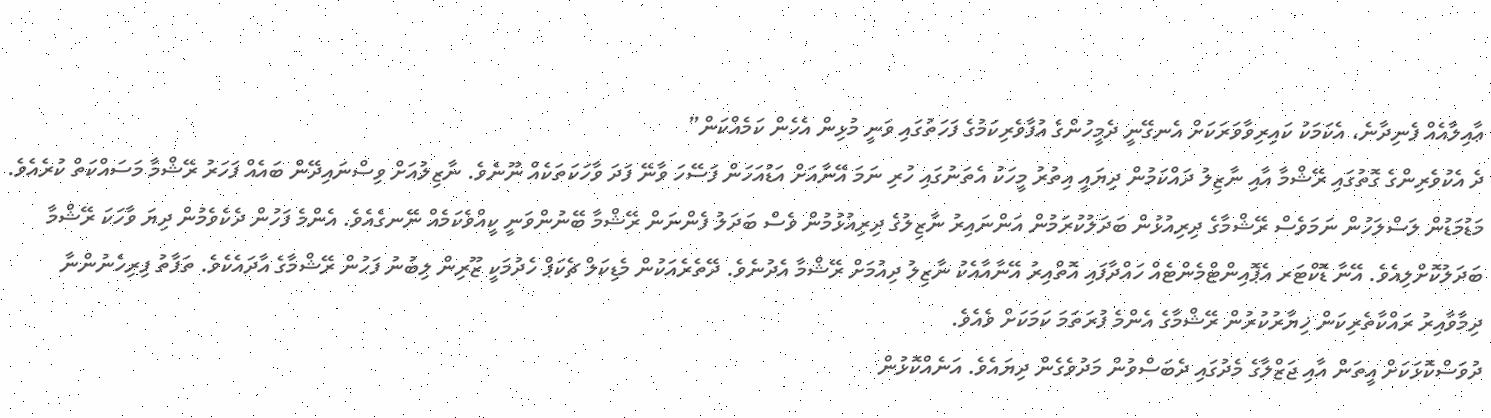ޢާއިލާއެއް ފެނިދާނެ، އެކަމަކު ކައިރިވާވަރަކަށް އެނގޭނީ ދެމީހުންގެ އުފާވެރިކަމުގެ ފަހަތުގައި ވަނީ މުޅިން އެހެން ކަމެއްކަން”
ދެ އެކުވެރިންގެ ގޮތުގައި ރޭޝްމާ އާއި ނާޒިލު ދައްކަމުން ދިޔައީ އިތުރު މީހަކު އެތަނުގައި ހުރި ނަމަ އޭނާއަށް އަޑުއަހަން ފަސޭހަ ވާނޭ ފަދަ ވާހަކަތަކެއް ނޫނެވެ. ނާޒިލުއަށް ވިސްނައިދޭން ބައެއް ފަހަރު ރޭޝްމާ މަސައްކަތް ކުރެއެވެ. މަޑުމަޑުން ލަސްލަހުން ނަމަވެސް ރޭޝްމާގެ ދިރިއުޅުން ބަދަލުކުރަމުން އަންނައިރު ނާޒިލުގެ ދިރިއުޅުމުން ވެސް ބަދަލު ފެންނަން ރޭޝްމާ ބޭނުންވަނީ ކީއްވެކަމެއް ނޭނގެއެވެ. އެންމެ ފަހުން ދެކެވެމުން ދިޔަ ވާހަކަ ރޭޝްމާ ބަދަލުކޮށްލިއެވެ. އޭނާ ޑޮކްޓަރ އެޕޮއިންޓްމެންޓެއް ހައްދާފައި އޮތްއިރު އޭނާއާއެކު ނާޒިލު ދިއުމަށް ރޭޝްމާ އެދުނެވެ. ދޭތެރެއަކުން މެޑިކަލް ޗެކަޕް ހެދުމަކީ ޒޫރިން ލިބުނު ފަހުން ރޭޝްމާގެ އާދައެކެވެ. ތަފާތު ފިރިހެނުންނާ ދިމާވާއިރު ރައްކާތެރިކަން ޚިޔާރުކުރުން ރޭޝްމާގެ އެންމެ ފުރަތަމަ ކަމަކަށް ވެއެވެ.
ދުވަސްކޮޅަކަށް އީތަން އާއި ޖަޒްލާގެ މެދުގައި ދެބަސްވުން މަދުވެގެން ދިޔައެވެ. އަނެއްކޮޅުން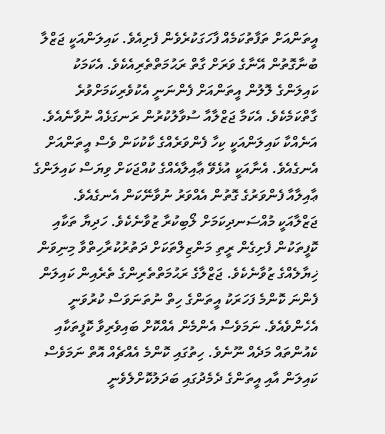އީތަންއަށް ތަފާތުކަމެއް ފާހަގަކުރެވެން ފެށިއެވެ. ކައިލަންއަކީ ޖަޒްލާ ބުނާގޮތުން އޭނާގެ ވަރަށް ގާތް ރަޙުމަތްތެރިއެކެވެ. އެކަމަކު ކައިލަންގެ ލޮލުން އީތަންއަށް ފެންނަނީ އެކުވެރިކަމަށްވުރެ ގާތްކަމެކެވެ. އެކަމާ ޖަޒްލާއާ ސުވާލުކުރުން ރަނގަޅެއް ނުވާނެއެވެ. އަނެއްކާ ކައިލަންއަކީ ކިހާ ފެންވަރެއްގެ ކާކުކަން ވެސް އީތަންއަށް އެނގެއެވެ. އެނާއަކީ އުޅެވޭ ޢާއިލާއެއްގެ ކުއްޖަކަށް ވިޔަސް ކައިލަންގެ ޢާއިލާއާ ފެންވަރުގެ ގޮތުން އެއްވަރު ނުވާނޭކަން އެނގެއެވެ. ޖަޒްލާއަކީ މުއްސަނދިކަމަށް ލޯބިކުރާ ޒުވާނެކެވެ. ހަދިޔާ ތަކާއި ކޮފީތަކުން ފެށިގެން ރީތި މަންޒިލްތަކަށް ދަތުރުކުރާހިތްވާ މިނިވަން ޚިޔާލެއްގެ ޒުވާނެކެވެ. ޖަޒްލާގެ ރަޙުމަތްތެރިންގެ ތެރެއިން ކައިލަން ފެންނަ ކޮންމެ ފަހަރަކު އީތަންގެ ހިތް ނުތަނަވަސް ކުރުވަނީ އެހެންވެއެވެ. ނަމަވެސް އެންމެން އެއްކޮށް ބައިވެރިވާ ކޮފީތަކާއި ކެއުންތައް މަދެއް ނޫނެވެ. ހިތުގައި ކޮންމެ އެއްޗެއް އޮތް ނަމަވެސް ކައިލަން އާއި އީތަންގެ ދެމެދުގައި ބަދަލުކޮށްލެވެނީ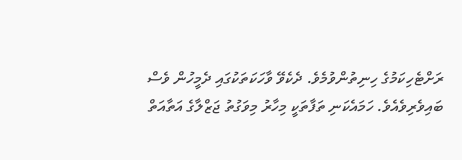ރަށްޓެހިކަމުގެ ހިނިތުންވުމެވެ. ދެކެވޭ ވާހަކަތަކުގައި ދެމީހުން ވެސް ބައިވެރިވެއެވެ. ހަމައެކަނި ތަފާތަކީ މިހާރު މިވަގުތު ޖަޒްލާގެ އަތާއަތް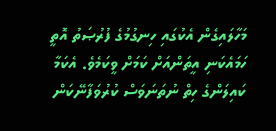މަހާލައިގެން އެކުގައި ހިނގުމުގެ ފުރުޞަތު އޮތީ ހަމައެކަނި އީތަންއަށް ކަމަށް ވީކަމެވެ. އެކަމާ ކައިލަންގެ ހިތް ނުތަނަވަސް ކުރުވަފާނޭކަން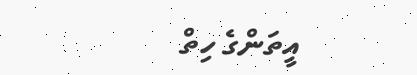އީތަންގެ ހިތް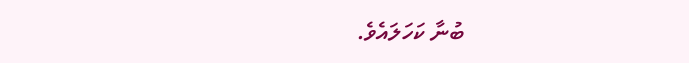ބުނާ ކަހަލައެވެ.